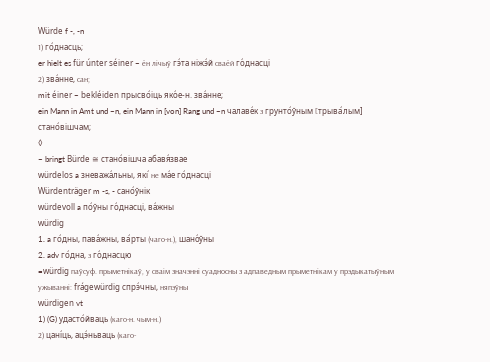Würde f -, -n
1) го́днасць;
er hielt es für únter séiner ~ ён лічыў гэ́та ніжэ́й сваёй го́днасці
2) зва́нне, сан;
mit éiner ~ bekléiden прысво́іць яко́е-н. зва́нне;
ein Mann in Amt und ~n, ein Mann in [von] Rang und ~n чалаве́к з грунто́ўным [трыва́лым] стано́вішчам;
◊
~ bringt Bürde ≅ стано́вішча абавя́звае
würdelos a зневажа́льны, які́ не ма́е го́днасці
Würdenträger m -s, - сано́ўнік
würdevoll a по́ўны го́днасці, ва́жны
würdig
1. a го́дны, пава́жны, ва́рты (чаго-н.), шано́ўны
2. adv го́дна, з го́днасцю
=würdig паўсуф. прыметнікаў, у сваім значэнні суадносны з адпаведным прыметнікам у прэдыкатыўным ужыванні: frágewürdig спрэ́чны, няпэўны
würdigen vt
1) (G) удасто́йваць (каго-н. чым-н.)
2) цані́ць, ацэ́ньваць (каго-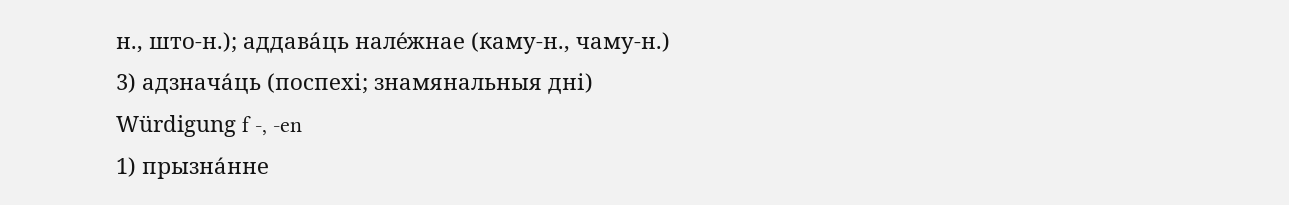н., што-н.); аддава́ць нале́жнае (каму-н., чаму-н.)
3) адзнача́ць (поспехі; знамянальныя дні)
Würdigung f -, -en
1) прызна́нне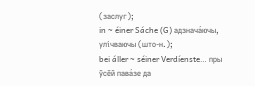(заслуг);
in ~ éiner Sáche (G) адзнача́ючы, улі́чваючы (што-н.);
bei áller ~ séiner Verdíenste… пры ўсёй пава́зе да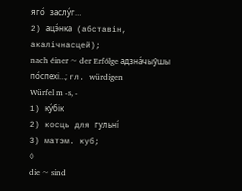яго́ заслу́г…
2) ацэ́нка (абставін, акалічнасцей);
nach éiner ~ der Erfólge адзна́чыўшы по́спехі…; гл. würdigen
Würfel m -s, -
1) ку́бік
2) косць для гульні́
3) матэм. куб;
◊
die ~ sind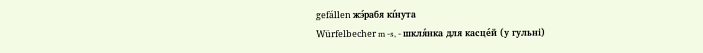gefállen жэ́рабя кі́нута
Würfelbecher m -s, - шкля́нка для касце́й (у гульні)